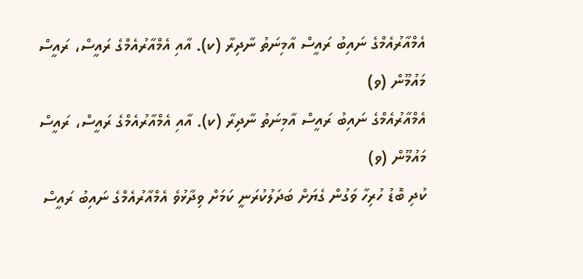އެމްއާރުއެމްގެ ނައިބު ރައީސް އާމިނަތު ނާދިރާ (ކ). އާއި އެމްއާރުއެމްގެ ރައީސް، ރައީސް މައުމޫން (ވ)
އެމްއާރުއެމްގެ ނައިބު ރައީސް އާމިނަތު ނާދިރާ (ކ). އާއި އެމްއާރުއެމްގެ ރައީސް، ރައީސް މައުމޫން (ވ)
ކުދި ބޮޑު ހުރިހާ ވަގުން ގެޔަށް ބަދަލުކުރަނީ ކަމަށް ވިދާޅުވެ އެމްއާރުއެމްގެ ނައިބު ރައީސް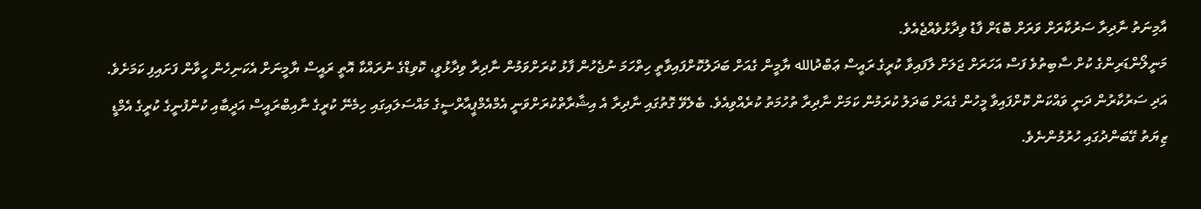އާމިނަތު ނާދިރާ ސަރުކާރަށް ވަރަށް ބޮޑަށް ފާޑު ވިދާޅުވެއްޖެއެވެ.
މަނީލޯންޑަރިންގެ ކުށް ސާބިތުވެ ފަސް އަހަރަށް ޖަލަށް ލާފައިވާ ކުރީގެ ރައީސް ޢަބްދުالله ޔާމީން ގެއަށް ބަދަލުކޮށްފައިވާތީ ހިތްހަމަ ނުޖެހުން ފާޅު ކުރަށްވަމުން ނާދިރާ ވިދާޅުވީ، ކޮވިޑްގެ ނުރައްކާ އޮތީ ރައީސް ޔާމީނަށް އެކަނިހެން ހީވާން ފަށައިފި ކަމަށެވެ. އަދި ސަރުކާރުން ދަނީ ވައްކަން ކޮށްފައިވާ މީހުން ގެއަށް ބަދަލު ކުރަމުން ކަމަށް ނާދިރާ ތުހުމަތު ކުރެއްވިއެވެ. ބެލެވޭ ގޮތުގައި ނާދިރާ އެ އިޝާރާތްކުރަށްވަނީ އެމްއެމްޕީއާރްސީގެ މައްސަލައިގައި ހިމެނޭ ކުރީގެ ނާއިބްރައީސް އަދީބާއި ކުންފުނީގެ ކުރީގެ އެމްޑީ ޒިޔަތު ގޭބަންދުގައި ހުރުމުންނެވެ.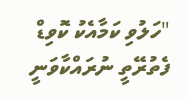"ހަލުވި ކަމާއެކު ކޮވިޑް ފެތުރޭތީ ނުރައްކާވަނީ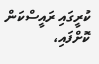ކުރީގައި ރައީސްކަން ކޮށްފައި،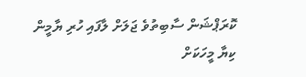ކޮރަޕްޝަން ސާބިތުވެ ޖަލަށް ލާފައި ހުރި ޔާމީން ކިޔާ މީހަކަށް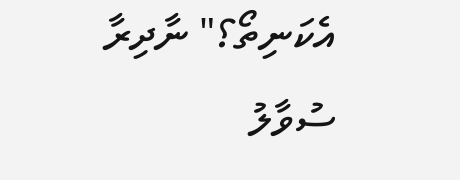އެކަނިތޯ؟" ނާދިރާ ސުވާލު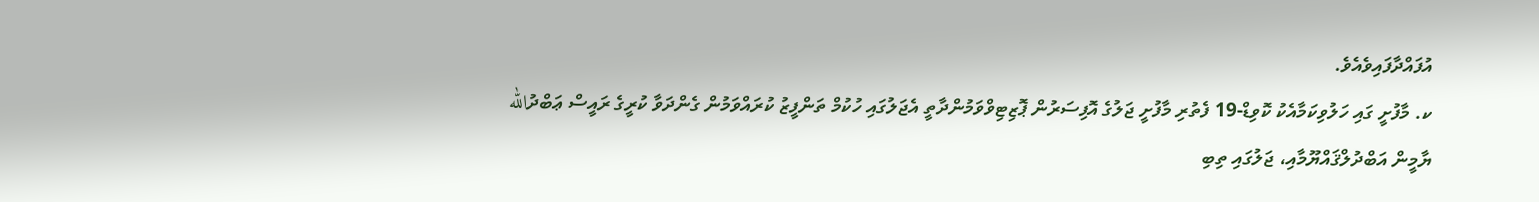އުފައްދާފައިވެއެވެ.
ކ. މާފުށީ ގައި ހަލުވިކަމާއެކު ކޮވިޑް-19 ފެތުރި މާފުށީ ޖަލުގެ އޮފިސަރުން ޕޮޒިޓިވްވަމުންދާތީ އެޖަލުގައި ހުކުމް ތަންފީޒު ކުރައްވަމުން ގެންދަވާ ކުރީގެ ރައީސް ޢަބްދުالله ޔާމީން އަބްދުލްޤައްޔޫމާއި، ޖަލުގައި ތިބި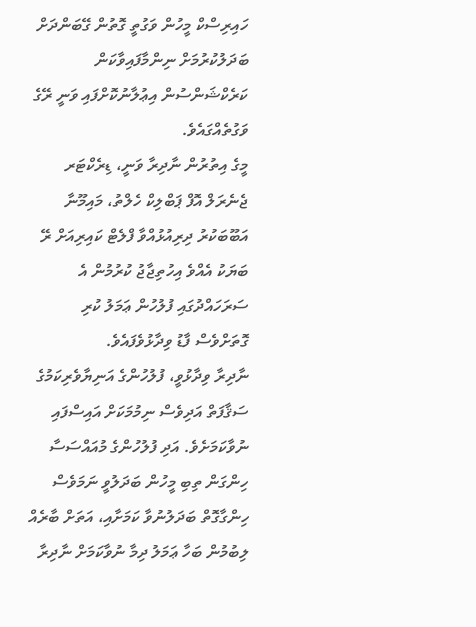ހައިރިސްކް މީހުން ވަގުތީ ގޮތުން ގޭބަންދަށް ބަދަލުކުރުމަށް ނިންމާފައިވާކަން ކަރެކްޝަންސުން އިޢުލާނުކޮށްފައި ވަނީ ރޭގެ ވަގުތެއްގައެވެ.
މީގެ އިތުރުން ނާދިރާ ވަނީ، ޑިރެކްޓަރ ޖެނެރަލް އޮފް ޕަބްލިކް ހެލްތު، މައިމޫނާ އަބޫބަކުރު ދިރިއުޅުއްވާ ފްލެޓް ކައިރިއަށް ރޭ ބަޔަކު އެއްވެ އިހުތިޖާޖު ކުރުމުން އެ ސަރަހައްދުގައި ފުލުހުން ޢަމަލު ކުރި ގޮތަށްވެސް ފާޑު ވިދާޅުވެފައެވެ.
ނާދިރާ ވިދާޅުވީ، ފުލުހުންގެ އަނިޔާވެރިކަމުގެ ސަޤާފަތް އަދިވެސް ނިމުމަކަށް އައިސްފައި ނުވާކަމަށެވެ. އަދި ފުލުހުންގެ މުއައްސަސާ ހިންގަން ތިބި މީހުން ބަދަލުވީ ނަމަވެސް ހިންގާގޮތް ބަދަލުނުވާ ކަމަށާއި، އަތަށް ބާރެއް ލިބުމުން ބަހާ ޢަމަލު ދިމާ ނުވާކަމަށް ނާދިރާ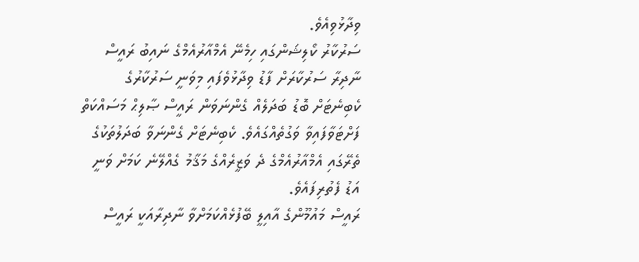ވިދާޅުވިއެވެ.
ސަރުކާރު ކޯލިޝަންގައި ހިމެނޭ އެމްއާރުއެމްގެ ނައިބު ރައީސް ނާދިރާ ސަރުކާރަށް ފާޑު ވިދާޅުވެފައި މިވަނީ ސަރުކާރުގެ ކެބިނެޓަށް ބޮޑު ބަދަލެއް ގެންނަވަން ރައީސް ޞާލިޙް މަސައްކަތް ފަށްޓަވާފައިވާ ވަގުތެއްގައެވެ. ކެބިނެޓަށް ގެންނަވާ ބަދަލުތަކުގެ ތެރޭގައި އެމްއާރުއެމްގެ ދެ ވަޒީރެއްގެ މަޤާމު ގެއްލޭނެ ކަމަށް ވަނީ އަޑު ފެތުރިފައެވެ.
ރައީސް މައުމޫންގެ އާއިލީ ބޭފުޅެއްކަމަށްވާ ނާދިރާއަކީ ރައީސް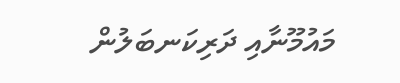މައުމޫނާއި ދަރިކަނބަލުން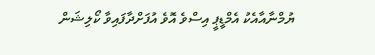ޔުމްނާއާއެކު އެމްޑީޕީ އިސްވެ އޮވެ އުފަށްދާފައިވާ ކޯލިޝަން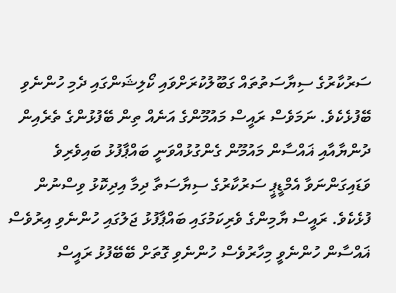ސަރުކާރުގެ ސިޔާސަތުތައް ގަބޫލުކުރަށްވައި ކޯލިޝަންގައި ދެމި ހުންނެވި ބޭފުޅެކެވެ. ނަމަވެސް ރައީސް މައުމޫންގެ އަނެއް ތިން ބޭފުޅުންގެ ތެރެއިން ދުންޔާއާއި ޣައްސާން މައުމޫން ގެންގުޅުއްވަނީ ބައްޕާފުޅު ބައިވެރިވެ ވަޑައިގަންނަވާ އެމްޑީޕީ ސަރުކާރުގެ ސިޔާސަތާ ދިމާ އިދިކޮޅު ވިސްނުން ފުޅެކެވެ. ރައީސް ޔާމިންގެ ވެރިކަމުގައި ބައްޕާފުޅު ޖަލުގައި ހުންނެވި އިރުވެސް ޣައްސާން ހުންނެވީ މިހާރުވެސް ހުންނެވި ގޮތަށް ބޭބޭފުޅު ރައީސް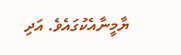ޔާމީނާއެކުގައެވެ. އަދި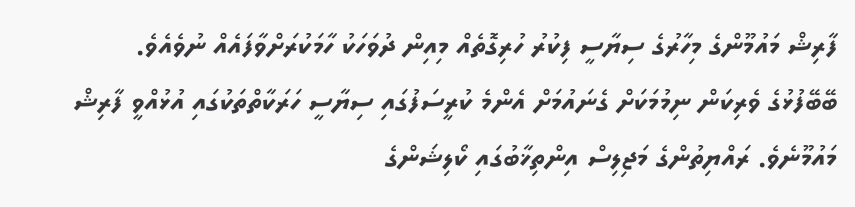ފާރިޝް މައުމޫންގެ މިހާރުގެ ސިޔާސީ ފިކުރު ހުރިގޮތެއް މިއިން ދުވަހަކު ހާމަކުރަށްވާފައެއް ނުވެއެވެ. ބޭބޭފުޅުގެ ވެރިކަން ނިމުމަކަށް ގެނައުމަށް އެންމެ ކުރީސަފުގައި ސިޔާސީ ހަރަކާތްތަކުގައި އުޅުއްވީ ފާރިޝް މައުމޫނެވެ. ރައްޔިތުންގެ މަޖިލިސް އިންތިޚާބުގައި ކޯލިޝަންގެ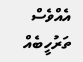އެއްވެސް ތަރުހީބެއް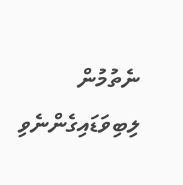ނެތުމުން ލިބިވަޑައިގެންނެވި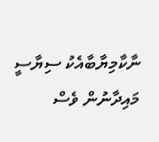ނާކާމިޔާބާއެކު ސިޔާސީ މައިދާނުން ވެސް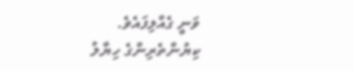ވަނީ ގެއްލިފައެވެ.
ކިޔުންތެރިންގެ ހިޔާލު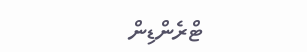ޓްރެންޑިން